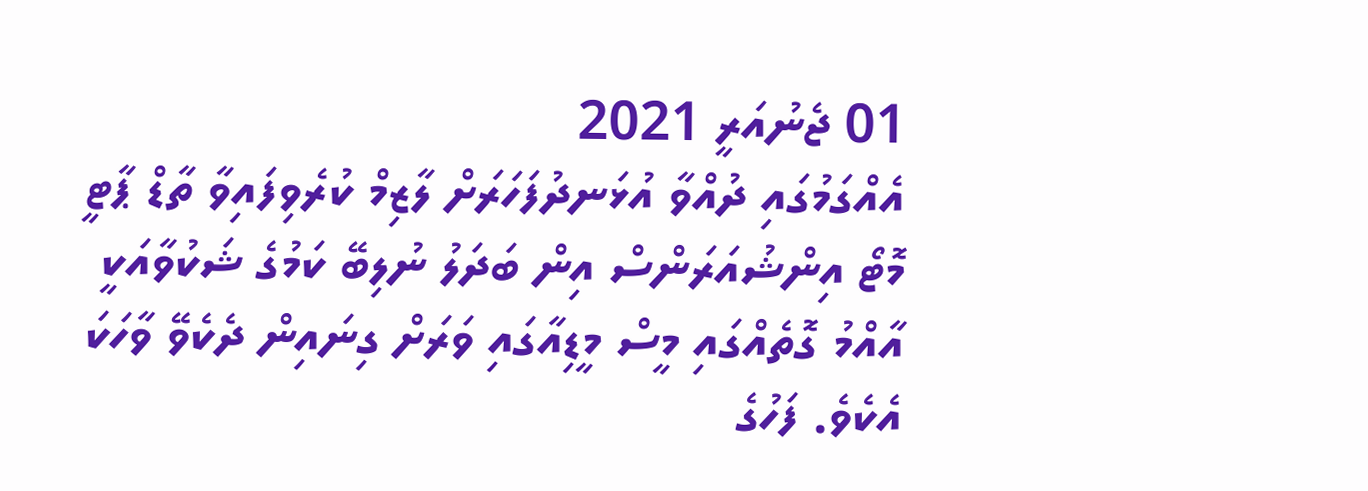01 ޖެނުއަރީ 2021
އެއްގަމުގައި ދުއްވާ އުޅަނދުފަހަރަށް ލާޒިމް ކުރެވިފައިވާ ތާޑް ޕާޓީ މޮޓޯ އިންޝުއަރަންސް އިން ބަދަލު ނުލިބޭ ކަމުގެ ޝަކުވާއަކީ އާއްމު ގޮތެއްގައި މީސް މީޑިއާގައި ވަރަށް ގިނައިން ދެކެވޭ ވާހަކަ އެކެވެ. ފަހުގެ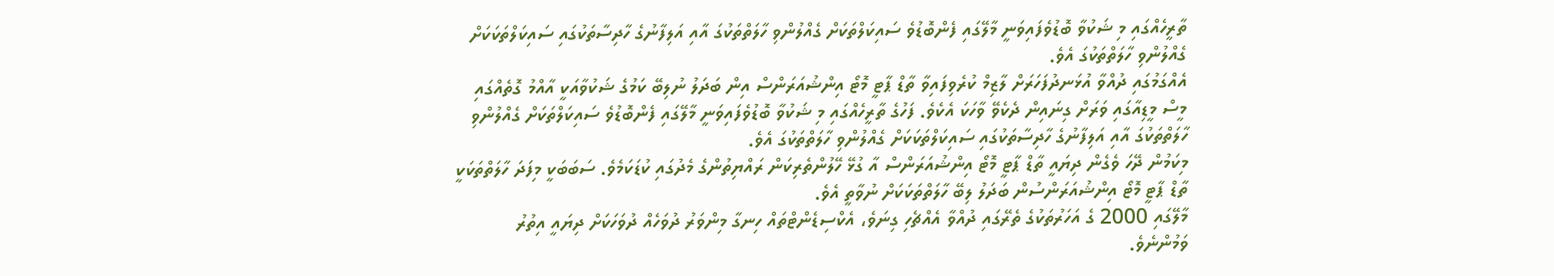ތާރީހެއްގައި މި ޝަކުވާ ބޮޑުވެފައިވަނީ މާލޭގައި ފެންބޮޑުވެ ސައިކަލްތަކަށް ގެއްލުންވި ހާލަތްތަކުގަ އާއި އަލިފާނުގެ ހާދިސާތަކުގައި ސައިކަލްތަކަކަށް ގެއްލުންވި ހާލަތްތަކުގަ އެވެ.
އެއްގަމުގައި ދުއްވާ އުޅަނދުފަހަރަށް ލާޒިމް ކުރެވިފައިވާ ތާޑް ޕާޓީ މޮޓޯ އިންޝުއަރަންސް އިން ބަދަލު ނުލިބޭ ކަމުގެ ޝަކުވާއަކީ އާއްމު ގޮތެއްގައި މީސް މީޑިއާގައި ވަރަށް ގިނައިން ދެކެވޭ ވާހަކަ އެކެވެ. ފަހުގެ ތާރީހެއްގައި މި ޝަކުވާ ބޮޑުވެފައިވަނީ މާލޭގައި ފެންބޮޑުވެ ސައިކަލްތަކަށް ގެއްލުންވި ހާލަތްތަކުގަ އާއި އަލިފާނުގެ ހާދިސާތަކުގައި ސައިކަލްތަކަކަށް ގެއްލުންވި ހާލަތްތަކުގަ އެވެ.
މިކަމުން ދޭހަ ވެގެން ދިޔައީ ތާޑް ޕާޓީ މޮޓޯ އިންޝުއަރަންސް އާ ގުޅޭ ހޭލުންތެރިކަން ރައްޔިތުންގެ މެދުގައި ކުޑަކަމެވެ. ސަބަބަކީ މިފަދަ ހާލަތްތަކަކީ ތާޑް ޕާޓީ މޮޓޯ އިންޝުއަރަންސުން ބަދަލު ލިބޭ ހާލަތްތަކަކަށް ނުވާތީ އެވެ.
މާލޭގައި 2000 ގެ އަހަރުތަކުގެ ތެރޭގައި ދުއްވާ އެއްޗެހި ގިނަވެ، އެކްސިޑެންޓްތައް ހިނގާ މިންވަރު ދުވަހެއް ދުވަހަކަށް ދިޔައީ އިތުރު ވަމުންނެވެ.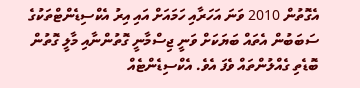އެގޮތުން 2010 ވަނަ އަހަރާއި ހަމައަށް އައި އިރު އެކްސިޑެންޓްތަކުގެ ސަބަބުން އެތައް ބަޔަކަށް ވަނީ ޖިސްމާނީ ގޮތުންނާއި މާލީ ގޮތުން ބޮޑެތި ގެއްލުންތައް ވެފަ އެވެ. އެކްސިޑެންޓެއް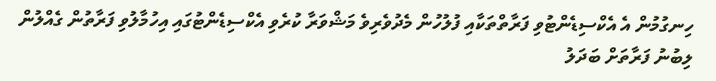ހިނގުމުން އެ އެކްސިޑެންޓުވި ފަރާތްތަކާއި ފުލުހުން މެދުވެރިވެ މަޝްވަރާ ކުރެވި އެކްސިޑެންޓުގައި އިހުމާލުވި ފަރާތުން ގެއްލުން ލިބުނު ފަރާތަށް ބަދަލު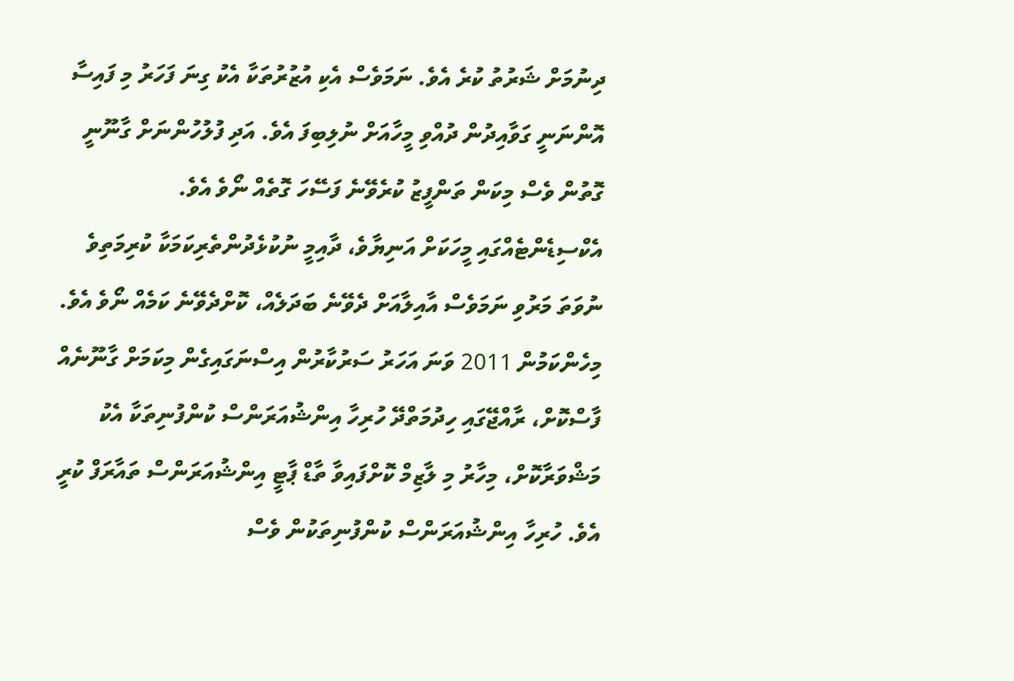ދިނުމަށް ޝަރުތު ކުރެ އެވެ. ނަމަވެސް އެކި އުޒުރުތަކާ އެކު ގިނަ ފަހަރު މި ފައިސާ އޮންނަނީ ގަވާއިދުން ދުއްވި މީހާއަށް ނުލިބިފަ އެވެ. އަދި ފުލުހުންނަށް ގާނޫނީ ގޮތުން ވެސް މިކަން ތަންފީޒު ކުރެވޭނެ ފަސޭހަ ގޮތެއް ނޯވެ އެވެ.
އެކްސިޑެންޓެއްގައި މީހަކަށް އަނިޔާވެ، ދާއިމީ ނުކުޅެދުންތެރިކަމަކާ ކުރިމަތިވެ ނުވަތަ މަރުވި ނަމަވެސް އާއިލާއަށް ދެވޭނެ ބަދަލެއް، ކޮށްދެވޭނެ ކަމެއް ނޯވެ އެވެ. މިހެންކަމުން 2011 ވަނަ އަހަރު ސަރުކާރުން އިސްނަގައިގެން މިކަމަށް ގާނޫނެއް ފާސްކޮށް، ރާއްޖޭގައި ހިދުމަތްދޭ ހުރިހާ އިންޝުއަރަންސް ކުންފުނިތަކާ އެކު މަޝްވަރާކޮށް، މިހާރު މި ލާޒިމް ކޮށްފައިވާ ތާޑް ޕާޓީ އިންޝުއަރަންސް ތައާރަފް ކުރީ އެވެ. ހުރިހާ އިންޝުއަރަންސް ކުންފުނިތަކުން ވެސް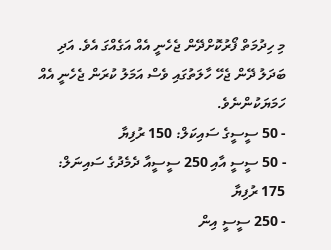މި ހިދުމަތް ފޯރުކޮށްދޭން ޖެހެނީ އެއް އަގެއްގަ އެވެ. އަދި ބަދަލު ދޭން ޖެހޭ ހާލަތުގައި ވެސް އަމަލު ކުރަން ޖެހެނީ އެއް ހަމަޔަކުންނެވެ.
- 50 ސީސީގެ ސައިކަލް: 150 ރުފިޔާ
- 50 ސީސީ އާއި 250 ސީސީއާ ދެމެދުގެ ސައިނަލް: 175 ރުފިޔާ
- 250 ސީސީ އިން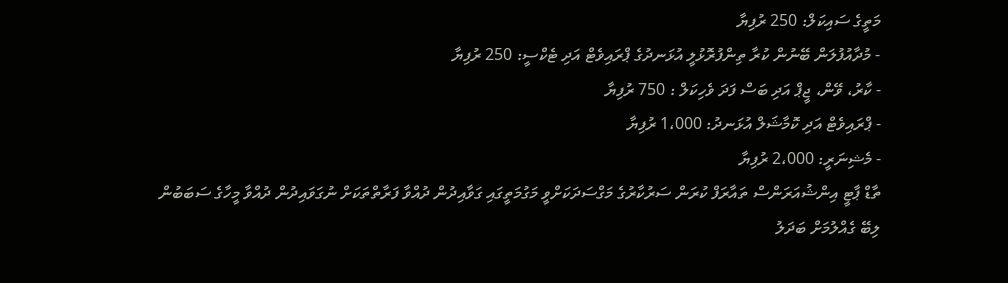މަތީގެ ސައިކަލް: 250 ރުފިޔާ
- މުދާއުފުލަން ބޭނުން ކުރާ ތިންފުރޮޅުލީ އުޅަނދުގެ ޕްރައިވެޓް އަދި ޓެކްސީ: 250 ރުފިޔާ
- ކާރު، ވޭން، ޖީޕް އަދި ބަސް ފަދަ ވެހިކަލް : 750 ރުފިޔާ
- ޕްރައިވެޓް އަދި ކޮމާޝަލް އުޅަނދު: 1،000 ރުފިޔާ
- މެޝިނަރީ: 2،000 ރުފިޔާ
ތާޑް ޕާޓީ އިންޝުއަރަންސް ތައާރަފް ކުރަން ސަރުކާރުގެ މަގްސަދަކަށްވީ މަގުމަތީގައި ގަވާއިދުން ދުއްވާ ފަރާތްތަކަށް ނުގަވައިދުން ދުއްވާ މީހާގެ ސަބަބުން ލިބޭ ގެއްލުމަށް ބަދަލު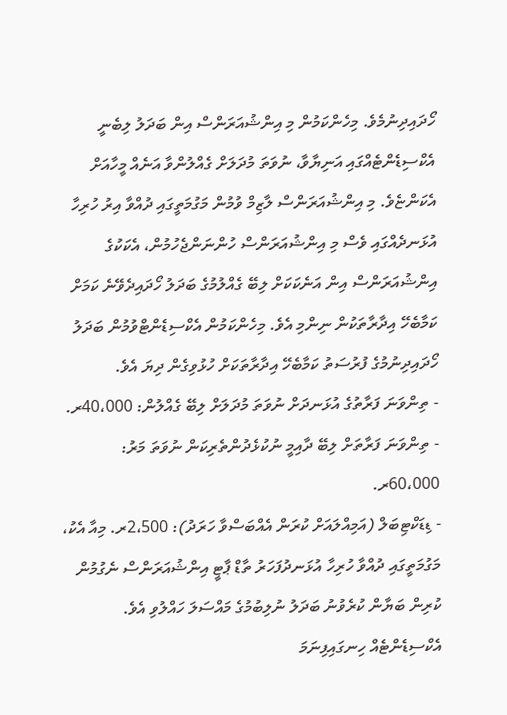ހޯދައިދިނުމެވެ. މިހެންކަމުން މި އިންޝުއަރަންސް އިން ބަދަލު ލިބެނީ އެކްސިޑެންޓެއްގައި އަނިޔާވާ، ނުވަތަ މުދަލަށް ގެއްލުންވާ އަނެއް މީހާއަށް އެކަންޏެވެ. މި އިންޝުއަރަންސް ލާޒިމް ވުމުން މަގުމަތީގައި ދުއްވާ އިރު ހުރިހާ އުޅަނދެއްގައި ވެސް މި އިންޝުއަރަންސް ހުންނަންޖެހުމުން، އެކަކުގެ އިންޝުއަރަންސް އިން އަނެކަކަށް ލިބޭ ގެއްލުމުގެ ބަދަލު ހޯދައިދެވޭނެ ކަމަށް ކަމާބެހޭ އިދާރާތަކުން ނިންމި އެވެ. މިހެންކަމުން އެކްސިޑެންޓްވުމުން ބަދަލު ހޯދައިދިނުމުގެ ފުރުސަތު ކަމާބެހޭ އިދާރާތަކަށް ހުޅުވިގެން ދިޔަ އެވެ.
- ތިންވަނަ ފަރާތުގެ އުޅަނދަށް ނުވަތަ މުދަލަށް ލިބޭ ގެއްލުން: 40،000ރ.
- ތިންވަނަ ފަރާތަށް ލިބޭ ދާއިމީ ނުކުޅެދުންތެރިކަން ނުވަތަ މަރު: 60،000ރ.
- ޑިޑަކްޓިބަލް (އަމިއްލައަށް ކުރަން އެއްބަސްވާ ހަރަދު): 2،500ރ. މިއާ އެކު، މަގުމަތީގައި ދުއްވާ ހުރިހާ އުޅަނދުފަހަރު ތާޑް ޕާޓީ އިންޝުއަރަންސް ނެގުމުން ކުރިން ބަޔާން ކުރެވުނު ބަދަލު ނުލިބުމުގެ މައްސަލަ ހައްލުވި އެވެ. އެކްސިޑެންޓެއް ހިނގައިފިނަމަ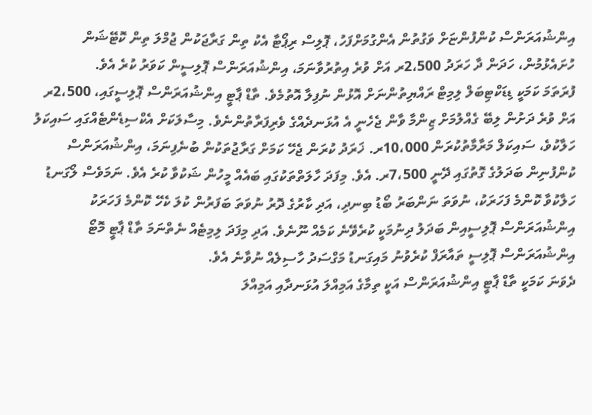އިންޝުއަރަންސް ކުންފުންޏަށް ވަގުތުން އެންގުމަށްފަހު، ޕޮލިސް ރިޕޯޓާ އެކު ތިން ގަރާޖަކުން ޖުމްލަ ތިން ކޮޓޭޝަން ހުށައެޅުމުން، ހަދަން ދާ ހަރަދު 2،500ރ އަށް ވުރެ އިތުރުވާނަމަ، އިންޝުއަރަންސް ޕޮލިސީން ކަވަރު ކުރެ އެވެ.
ފުރަތަމަ ކަމަކީ ޑިޑަކްޓިބަލް ލިމިޓް ރައްޔިތުންނަށް އޮޅުން ނުފިލާ އޮތުމެވެ. ތާޑް ޕާޓީ އިންޝުއަރަންސް ޕޮލިސީގައި، 2،500ރ އަށް ވުރެ ދަށުން ލިބޭ ގެއްލުމަށް ޒިންމާ ވާން ޖެހެނީ އެ އުޅަނދެއްގެ ވެރިފަރާތުންނެވެ. މިސާލަކަށް އެކްސިޑެންޓެއްގައި ސައިކަލު ހަލާކުވެ، ސައިކަލް މަރާމާތުކުރަން 10،000ރ. ޚަރަދު ކުރަން ޖެހޭ ކަމަށް ގަރާޖުތަކުން ބުނެފިނަމަ، އިންޝުއަރަންސް ކުންފުނިން ބަދަލުގެ ގޮތުގައި ދޭނީ 7،500ރ. އެވެ. މިފަދަ ހާލަތްތަކުގައި ބައެއް މީހުން ޝަކުވާ ކުރެ އެވެ. ނަމަވެސް ލޯގަނޑު ހަލާކުވާ ކޮންމެ ފަހަރަކު، ނުވަތަ ނަންބަރު ބޯޑު ބިނދި، އަދި ކާރުގެ ދޮރު ނުވަތަ ބަފަރުން ކުލަ ކެހޭ ކޮންމެ ފަހަރަކު އިންޝުއަރަންސް ޕޮލިސީއިން ބަދަލު ދިނުމަކީ ކުރެވޭނެ ކަމެއް ނޫނެވެ. އަދި މިފަދަ ލިމިޓެއް ނެތްނަމަ ތާޑް ޕާޓީ މޮޓޯ އިންޝުއަރަންސް ޕޮލިސީ ތައާރަފް ކުރެވުނު މައިގަނޑު މަގްސަދު ހާސިލެއް ނުވާނެ އެވެ.
ދެވަނަ ކަމަކީ ތާޑް ޕާޓީ އިންޝުއަރަންސް އަކީ ތިމާގެ އަމިއްލަ އުޅަނދާއި އަމިއްލަ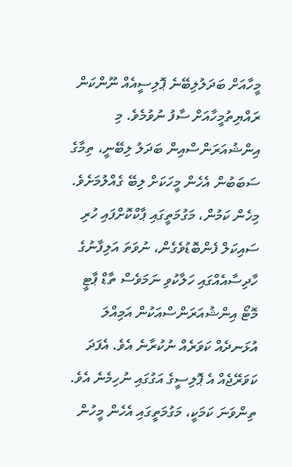މީހާއަށް ބަދަލުލިބޭނެ ޕޮލިސީއެއް ނޫންކަން ރައްޔިތުމީހާއަށް ސާފު ނުވުމެވެ. މި އިންޝުއަރަންސްއިން ބަދަލު ލިބޭނީ، ތިމާގެ ސަބަބުން އެހެން މީހަކަށް ލިބޭ ގެއްލުމަށެވެ. މިހެން ކަމުން، މަގުމަތީގައި ޕާކްކޮށްފައި ހުރި ސައިކަލް ފެންބޮޑުވެގެން، ނުވަތަ އަލިފާނުގެ ހާދިސާއެއްގައި ހަލާކުވި ނަމަވެސް ތާޑް ޕާޓީ މޮޓޯ އިންޝުއަރަންސްއަކުން އަމިއްލަ އުޅަނދެއް ކަވަރެއް ނުކުރާނެ އެވެ. އެފަދަ ކަވަރޭޖެއް އެ ޕޮލިސީގެ އަގުގައި ނުހިމެނެ އެވެ.
ތިންވަނަ ކަމަކީ، މަގުމަތީގައި އެހެން މީހުން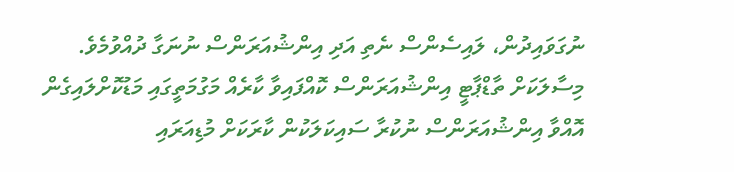ނުގަވައިދުން، ލައިސެންސް ނެތި އަދި އިންޝުއަރަންސް ނުނަގާ ދުއްވުމެވެ. މިސާލަކަށް ތާޑްޕާޓީ އިންޝުއަރަންސް ކޮއްފައިވާ ކާރެއް މަގުމަތީގައި މަޑުކޮށްލައިގެން އޮއްވާ އިންޝުއަރަންސް ނުކުރާ ސައިކަލަކުން ކާރަކަށް މުޑިއަރައި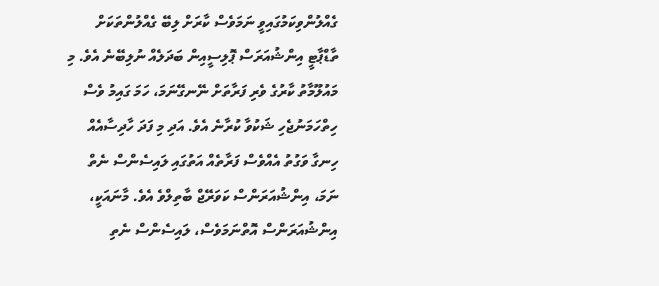ގެއްލުންވިކަމުގައިވީ ނަމަވެސް ކާރަށް ލިބޭ ގެއްލުންތަކަށް ތާޑްޕާޓީ އިންޝުއަރަސް ޕޮލިސީއިން ބަދަލެއް ނުލިބޭނެ އެވެ. މި މައުލޫމާތު ކާރުގެ ވެރި ފަރާތަށް ނޭނގޭނަމަ، ހަމަ ގައިމު ވެސް ހިތްހަމަނުޖެހި ޝަކުވާ ކުރާނެ އެވެ. އަދި މި ފަދަ ހާދިސާއެއް ހިނގާ ވަގުތު އެއްވެސް ފަރާތެއް އަތުގައި ލައިސެންސް ނެތް ނަމަ، އިންޝުއަރަންސް ކަވަރޭޖް ބާތިލްވެ އެވެ. މާނައަކީ، އިންޝުއަރަންސް އޮތްނަމަވެސް، ލައިސެންސް ނެތި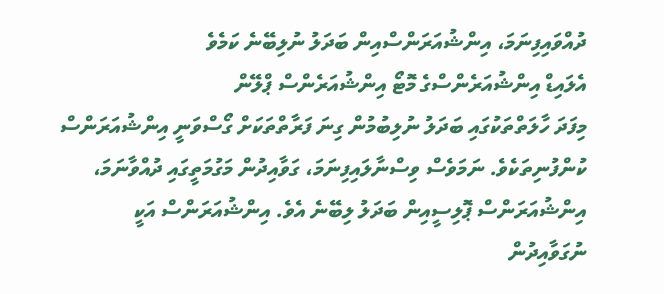ދުއްވައިފިނަމަ، އިންޝުއަރަންސްއިން ބަދަލު ނުލިބޭނެ ކަމެވެ
އެލައިޑް އިންޝުއަރެންސްގެ މޮޓޯ އިންޝުއަރެންސް ޕްލޭން
މިފަދަ ހާލަތްތަކުގައި ބަދަލު ނުލިބުމުން ގިނަ ފަރާތްތަކަށް ގޯސްވަނީ އިންޝުއަރަންސް ކުންފުނިތަކެވެ. ނަމަވެސް ވިސްނާލައިފިނަމަ، ގަވާއިދުން މަގުމަތީގައި ދުއްވާނަމަ، އިންޝުއަރަންސް ޕޮލިސީއިން ބަދަލު ލިބޭނެ އެވެ. އިންޝުއަރަންސް އަކީ ނުގަވާއިދުން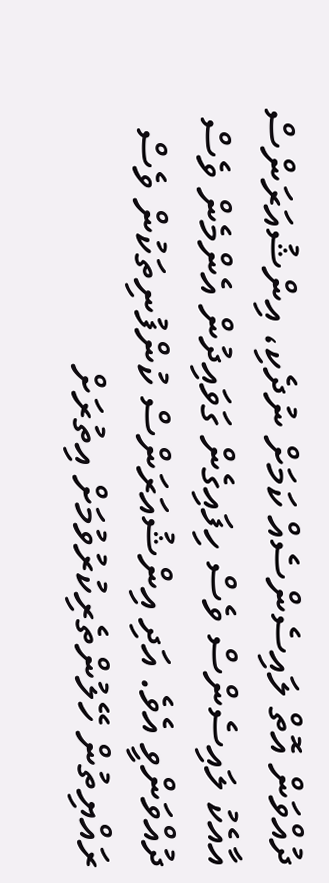ދުއްވަން އޮތް ލައިސެންސެއް ކަމަށް ނުދެކި، އިންޝުއަރަންސް އާއެކު ލައިސެންސް ވެސް ހިފައިގެން ގަވައިދުން އެންމެން ވެސް ދުއްވަންވީ އެވެ. އަދި އިންޝުއަރަންސް ކުންފުނިތަކުން ވެސް ރައްޔިތުން ހޭލުންތެރިކުރުވުމަށް އިތުރަށް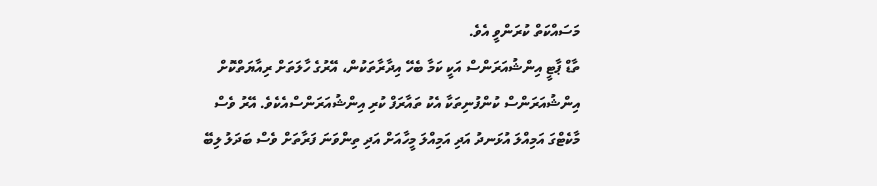މަސައްކަތް ކުރަންވީ އެވެ.
ތާޑް ޕާޓީ އިންޝުއަރަންސް އަކީ ކަމާ ބެހޭ އިދާރާތަކުން، އޭރުގެ ހާލަތަށް ރިއާޔަތްކޮށް އިންޝުއަރަންސް ކުންފުނިތަކާ އެކު ތައާރަފް ކުރި އިންޝުއަރަންސްއެކެވެ. އޭރު ވެސް މާކެޓްގަ އަމިއްލަ އުޅަނދު އަދި އަމިއްލަ މީހާއަށް އަދި ތިންވަނަ ފަރާތަށް ވެސް ބަދަލު ލިބޭ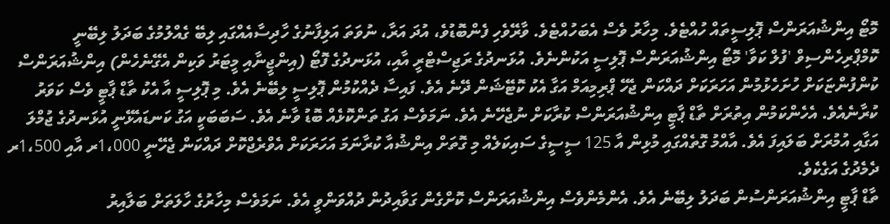މޮޓޯ އިންޝުއަރަންސް ޕޮލިސީތައް ހުއްޓެވެ. މިހާރު ވެސް އެބަހުއްޓެވެ. ވާރޭވެހި ފެންބޮޑުވެ، އުދަ އަރާ، ނުވަތަ އަލިފާނުގެ ހާދިސާއެއްގައި ލިބޭ ގެއްލުމުގެ ބަދަލު ލިބޭނީ ކޮމްޕްރިހެންސިވް 'ފުލް ކަވާ' މޮޓޯ އިންޝުއަރަންސް ޕޮލިސީ އަކުންނެވެ. އުޅަނދުގެ ރަޖިސްޓްރީ އާއި، އުޅަނދުގެ ފޮޓޯ (އިންޖީނާއި މީޓަރު ވަކިން އެގޭނެހެން) އިންޝުއަރަންސް ކުންފުންޏަކަށް ހުށަހެޅުމުން އަހަރަކަށް ދައްކަން ޖެހޭ ޕްރިމިއަމް އަގާ އެކު ކޮޓޭޝަން ދޭނެ އެވެ. ފައިސާ ދެއްކުމުން ޕޮލިސީ ލިބޭނެ އެވެ. މި ޕޮލިސީ އާ އެކު ތާޑް ޕާޓީ ވެސް ކަވަރު ކުރާނެއެވެ. އެހެންކަމުން އިތުރަށް ތާޑް ޕާޓީ އިންޝުއަރަންސް ކުރާކަށް ނުޖެހޭނެ އެވެ. ނަމަވެސް އަގު ތަންކޮޅެއް ބޮޑު ވާނެ އެވެ. ސަބަބަކީ އަގު ކަނޑައެޅޭނީ އުޅަނދުގެ ޖުމްލަ އަގާއި އުމުރަށް ބަލައިފަ އެވެ. އާއްމު ގޮތެއްގައި މުޅިން އާ 125 ސީސީގެ ސައިކަލެއް މި ގޮތަށް އިންޝުއާ ކުރާނަމަ އަހަރަކަށް އެވްރެޖްކޮށް ދައްކަން ޖެހޭނީ 1،000ރ އާއި 1،500ރ ދެމެދުގެ އަގެކެވެ.
ތާޑް ޕާޓީ އިންޝުއަރަންސުން ބަދަލު ލިބޭނެ އެވެ. އެންމެންވެސް އިންޝުއަރަންސް ކޮށްގެން ގަވާއިދުން ދުއްވަންވީ އެވެ. ނަމަވެސް މިހާރުގެ ހާލަތަށް ބަލާއިރު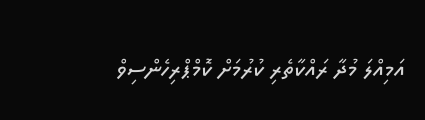އަމިއްލަ މުދާ ރައްކާތެރި ކުރުމަށް ކޮމްޕްރިހެންސިވް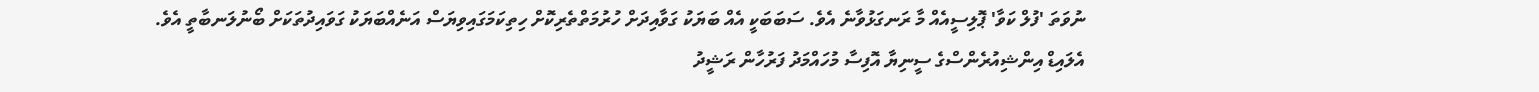ނުވަތަ 'ފުލް ކަވާ' ޕޮލިސީއެއް މާ ރަނގަޅުވާނެ އެވެ. ސަބަބަކީ އެއް ބަޔަކު ގަވާއިދަށް ހުރުމަތްތެރިކޮށް ހިތިކަމަގައިވިޔަސް އަނެއްބަޔަކު ގަވައިދުތަކަށް ބޯނުލަނބާތީ އެވެ.
އެލައިޑް އިންޝިއުރެންސްގެ ސީނިޔާ އޮފިސާ މުހައްމަދު ފަރުހާން ރަޝީދު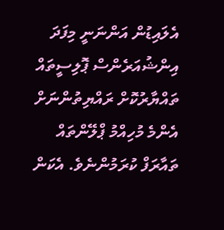އެލައިޑުން އަންނަނީ މިފަދަ އިންޝުއަރެންސް ޕޮލިސީތައް ތައްޔާރުކޮށް ރައްޔިތުންނަށް އެންމެ މުހިއްމު ޕްލޭންތައް ތައާރަފް ކުރަމުންނެވެ. އެކަން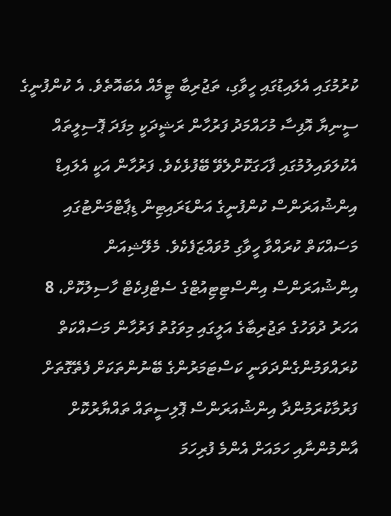ކުރުމުގައި އެލައިޑުގައި ހީވާގި، ތަޖުރިބާ ޓީމެއް އެބައޮތެވެ. އެ ކުންފުނީގެ ސީނިޔާ އޮފިސާ މުހައްމަދު ފަރުހާން ރަޝީދަކީ މިފަދަ ޕޮސިލީތައް އެކުލަވައިލުމުގައި ފާހަގަކޮށްލެވޭ ބޭފުޅެކެވެ. ފަރުހާން އަކީ އެލައިޑް އިންޝުއަރަންސް ކުންފުނީގެ އަންޑަރައިޓިން ޑިޕާޓްމަންޓުގައި މަސައްކަތް ކުރައްވާ ހީވާގި މުވައްޒަފެކެވެ. މެލޭޝިއަން އިންޝުއަރަންސް އިންސްޓިޓިއުޓްގެ ސެޓްފިކެޓް ހާސިލުކޮށް، 8 އަހަރު ދުވަހުގެ ތަޖުރިބާގެ އަލީގައި މިވަގުތު ފަރުހާން މަސައްކަތް ކުރައްވަމުންގެންދަވަނީ ކަސްޓަމަރުންގެ ބޭނުންތަކަށް ފެތޭގޮތަށް ފަރުމާކުރަމުންދާ އިންޝުއަރަންސް ޕޮލިސީތައް ތައްޔާރުކޮށް އާންމުންނާއި ހަމައަށް އެންމެ ފުރިހަމަ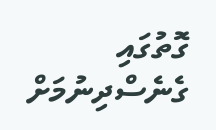ގޮތުގައި ގެނެސްދިނުމަށް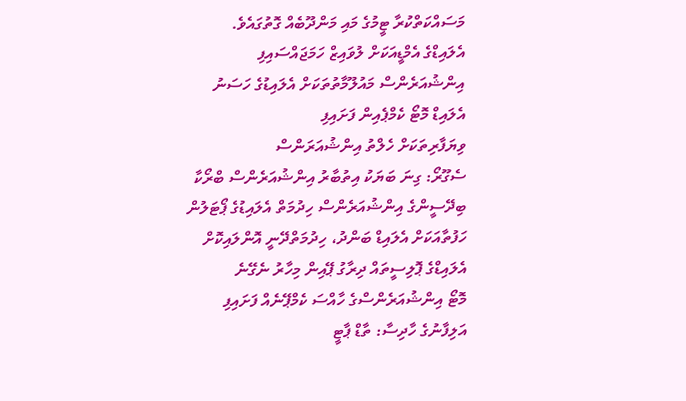މަސައްކަތްކުރާ ޓީމުގެ މައި މަންދޫބެއް ގޮތުގައެވެ.
އެލައިޑްގެ އެމްޑީއަކަށް ލުވައިޒް ހަމަޖައްސައިފި
އިންޝުއަރެންސް މައުލޫމާތުތަކަށް އެލައިޑުގެ ހަސަނު
އެލައިޑް މޮޓޯ ކެމްޕެއިން ފަށައިފި
ވިޔަފާރިތަކަށް ހެލްތު އިންޝުއަރަންސް
ސެގޫރޯ: ގިނަ ބަޔަކު އިތުބާރު އިންޝުއަރެންސް ބްރޯކާ
ބިދޭސީންގެ އިންޝުއަރެންސް ހިދުމަތް އެލައިޑުގެ ޕޯޓަލުން
ހަފުތާއަކަށް އެލައިޑް ބަންދު، ހިދުމަތްދޭނީ އޮންލައިކޮށް
އެލައިޑްގެ ޕޮލިސީތައް ދިރާގު ޕޭއިން މިހާރު ނެގޭނެ
މޮޓޯ އިންޝުއަރެންސްގެ ހާއްސަ ކެމްޕޭނެއް ފަށައިފި
އަލިފާނުގެ ހާދިސާ: ތާޑް ޕާޓީ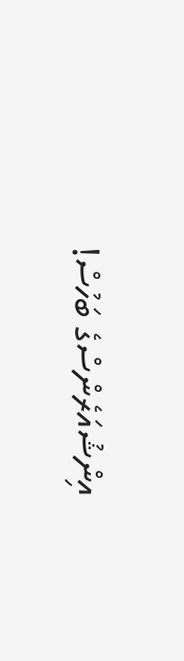އިންޝުއަރެންސްގެ ބަހުސް!